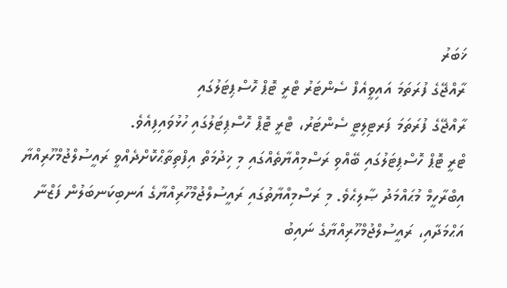ޚަބަރު
ރާއްޖޭގެ ފުރަތަމަ އައިވީއެފް ސެންޓަރު ޓްރީ ޓޮޕް ހޮސްޕިޓަލުގައި
ރާއްޖޭގެ ފުރަތަމަ ފަރޓިލިޓީ ސެންޓަރު، ޓްރީ ޓޮޕް ހޮސްޕިޓަލުގައި ހުޅުވައިފިއެވެ.
ޓްރީ ޓޮޕް ހޮސްޕިޓަލުގައި ބޭއްވި ރަސްމިއްޔާތެއްގައި މި ޚިދުމަތް އިފްތިތާޙްކޮށްދެއްވީ ރައީސުލްޖުމްހޫރިއްޔާ އިބްރާހީމް މުޙައްމަދު ޞާލިޙެވެ. މި ރަސްމިއްޔާތުގައި ރައީސުލްޖުމްހޫރިއްޔާގެ އަނބިކަނބަލުން ފަޒްނާ އަޙްމަދާއި، ރައީސުލްޖުމްހޫރިއްޔާގެ ނައިބު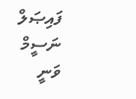ފައިޞަލް ނަސީމް ވަނީ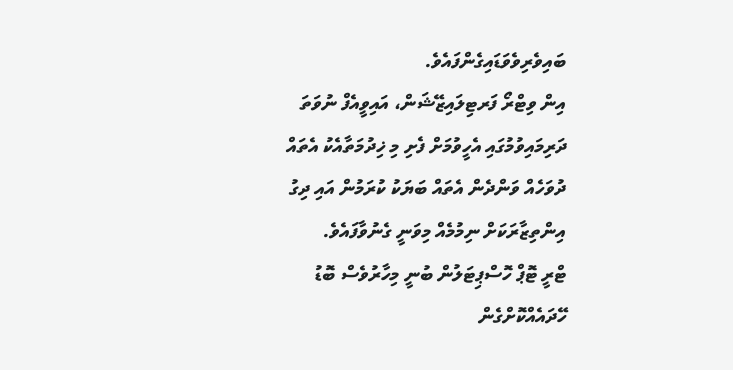ބައިވެރިވެވަޑައިގެންފައެވެ.
އިން ވިޓްރޯ ފަރޓިލައިޒޭޝަން، އައިވީއެފް ނުވަތަ ދަރިމައިވުމުގައި އެހީވުމަށް ފެށި މި ޚިދުމަތާއެކު އެތައް ދުވަހެއް ވަންދެން އެތައް ބަޔަކު ކުރަމުން އައި ދިގު އިންތިޒާރަކަށް ނިމުމެއް މިވަނީ ގެނުވާފައެވެ.
ޓްރީ ޓޮޕް ހޮސްޕިޓަލުން ބުނީ މިހާރުވެސް ބޮޑު ހޭދައެއްކޮށްގެން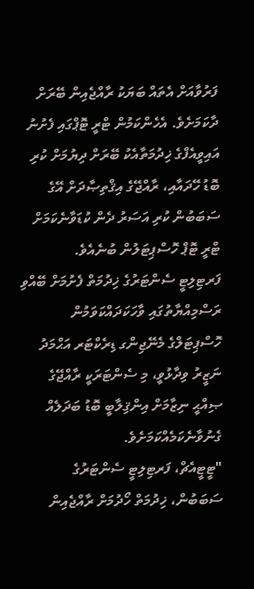ފަރުވާއަށް އެތައް ބަޔަކު ރާއްޖެއިން ބޭރަށް ދާކަމަށެވެ. އެހެންކަމުން ޓްރީ ޓޮޕްގައި ފެށުނު އައިވީއެފްގެ ޚިދުމަތާއެކު ބޭރަށް ދިޔުމަށް ކުރި ބޮޑު ހޭދައާއި، ރާއްޖޭގެ އިޤްތިޞާދަށް އޭގެ ސަބަބުން ކުރި އަސަރު ދެން ކުޑަވާނެކަމަށް ޓްރީ ޓޮޕް ހޮސްޕިޓަލުން ބުނެއެވެ.
ފަރޓިލިޓީ ސެންޓަރުގެ ޚިދުމަތް ފެށުމަށް ބޭއްވި ރަސްމިއްޔާތުގައި ވާހަކަދައްކަވަމުން ހޮސްޕިޓަލްގެ މެނޭޖިންގ ޑިރެކްޓަރ އަޙްމަދު ނަޒީރު ވިދާޅުވީ، މި ސެންޓަރަކީ ރާއްޖޭގެ ޞިއްޙީ ނިޒާމަށް އިންޤިލާބީ ބޮޑު ބަދަލެއް ގެނުވާނެކަމެއްކަމަށެވެ.
"ޓީޓީއެޗް، ފަރޓިލިޓީ ސެންޓަރުގެ ސަބަބުން، ޚިދުމަތް ހޯދުމަށް ރާއްޖެއިން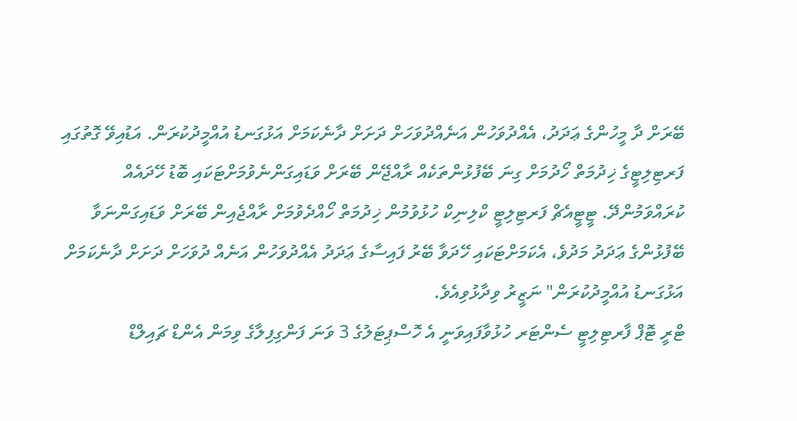ބޭރަށް ދާ މީހުންގެ ޢަދަދު، އެއްދުވަހުން އަނެއްދުވަހަށް ދަށަށް ދާނެކަމަށް އަޅުގަނޑު އުއްމީދުކުރަން. އަޑުއިވޭ ގޮތުގައި ފަރޓިލިޓީގެ ޚިދުމަތް ހޯދުމަށް ގިނަ ބޭފުޅުންތަކެއް ރާއްޖޭން ބޭރަށް ވަޑައިގަންނެވުމަށްޓަކައި ބޮޑު ހޭދައެއް ކުރައްވަމުންދޭ. ޓީޓީއެޗް ފަރޓިލިޓީ ކްލިނިކް ހުޅުވުމުން ޚިދުމަތް ހޯއްދެވުމަށް ރާއްޖެއިން ބޭރަށް ވަޑައިގަންނަވާ ބޭފުޅުންގެ ޢަދަދު މަދުވެ، އެކަމަށްޓަކައި ހޭދަވާ ބޭރު ފައިސާގެ ޢަދަދު އެއްދުވަހުން އަނެއް ދުވަހަށް ދަށަށް ދާނެކަމަށް އަޅުގަނޑު އުއްމީދުކުރަން" ނަޒީރު ވިދާޅުވިއެވެ.
ޓްރީ ޓޮޕް ފާރޓިލިޓީ ސެންޓަރ ހުޅުވާފައިވަނީ އެ ހޮސްޕިޓަލުގެ 3 ވަނަ ފަންގިފިލާގެ ވިމަން އެންޑް ޗައިލްޑް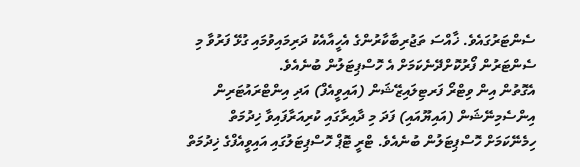ސެންޓަރުގައެވެ. ޚާއްސަ ތަޖުރިބާކާރުންގެ އެހީއާއެކު ދަރިމައިވުމައި ގުޅޭ ފަރުވާ މި ސެންޓަރުން ފޯރުކޮށްދޭނެކަމަށް އެ ހޮސްޕިޓަލުން ބުނެއެވެ.
އެގޮތުން އިން ވިޓްރޯ ފަރޓިލައިޒޭޝަން (އައިވީއެފް) އަދި އިންޓްރައުޓަރިން އިންސެމިނޭޝަން (އައިޔޫއައި) ފަދަ މި ދާއިރާގައި ކުރިއަރާފައިވާ ޚިދުމަތް ހިމެނޭކަމަށް ހޮސްޕިޓަލުން ބުނެއެވެ. ޓްރީ ޓޮޕް ހޮސްޕިޓަލުގައި އައިވީއެފްގެ ޚިދުމަތް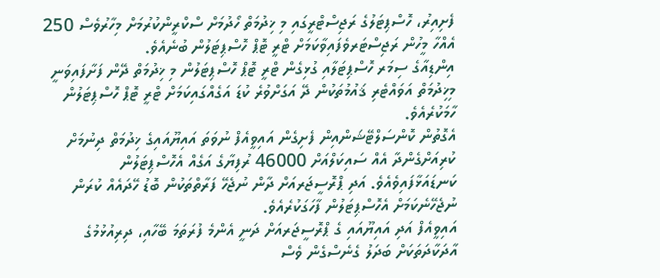ފެށިއިރު، ހޮސްޕިޓަލުގެ ރަޖިސްޓްރީގައި މި ޚިދުމަތް ހޯދުމަށް ސްކްރީންކުރުމަށް މިހާރުވެސް 250 އެއްހާ މީހުން ރަޖިސްޓަރވެފައިވާކަމަށް ޓްރީ ޓޮޕް ހޮސްޕިޓަލުން ބުނެއެވެ.
އިންޑިއާގެ ސިމަރ ހޮސްޕިޓަލާއި ގުޅިގެން ޓްރީ ޓޮޕް ހޮސްޕިޓަލުން މި ޚިދުމަތް ދޭން ފަށާފައިވަނީ މިޚިދުމަތް އަވައްޓެރި ޤައުމުތަކުން ދޭ އަގަށްވުރެ ކުޑަ އަގެއްގައިކަމަށް ޓްރީ ޓޮޕް ހޮސްޕިޓަލުން ހާމަކުރެއެވެ.
އެގޮތުން ކޮންސަލްޓޭޝަންއިން ފެށިގެން އައިވީއެފް ނުވަތަ އައިޔޫއައިގެ ޚިދުމަތް ދިނުމަށް ކުރިއަށްގެންދާ އެއް ސައިކަލްއަށް 46000 ރުފިޔާގެ އަގެއް އެހޮސްޕިޓަލުން ކަނޑައަޅާފައިވެއެވެ. އަދި ޕްރޮސީޖަރއަށް ދާން ނުޖެހޭ ފަރާތްތަކުން ބޮޑު ހޭދައެއް ކުރަން ނުޖެހޭނެކަމަށް އެހޮސްޕިޓަލުން ފާހަގަކުރެއެވެ.
އައިވީއެފް އަދި އައިޔޫއައި ގެ ޕްރޮސީޖަރއަށް ދަނީ އެންމެ ފުރަތަމަ ބޭހާއި، ދިރިއުޅުމުގެ އާދަކާދަތަކަށް ބަދަލު ގެނެސްގެން ވެސް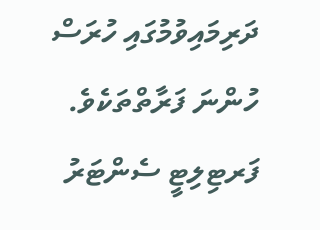ދަރިމައިވުމުގައި ހުރަސް ހުންނަ ފަރާތްތަކެވެ. ފަރޓިލިޓީ ސެންޓަރު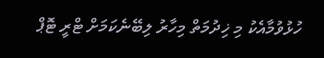ހުޅުވުމާއެކު މި ޚިދުމަތް މިހާރު ލިބޭނެކަމަށް ޓްރީ ޓޮޕް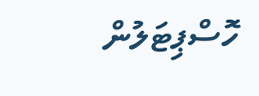ހޮސްޕިޓަލުން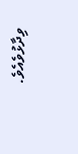ވިދާޅުވެއެވެ.